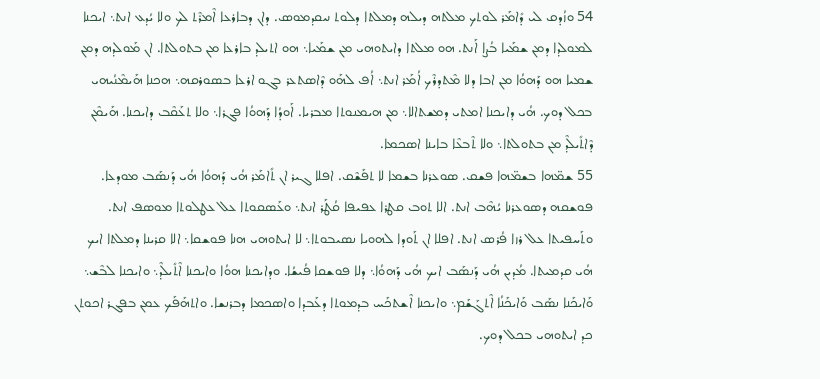54 ܘܙܳܕܩ ܠܝ ܕܺܐܡܰܪ ܠܘܬܟ ܡܠܬܗ ܕܝܠܗ ܕܡܠܬܐ ܕܠܘܬ ܢܝܩܕܡܘܣ. ܕܐܢ ܕܒܐܪܥܐ ܐܶܡܪܶܬ ܠܟ ܘܠܐ ܝܳܕܥ ܐܢܬ܆ ܐܝܟܢܐ ܠܡܘܠܕܐ ܕܡܢ ܫܡܰܝܐ ܒܳܨܐ ܐܰܢܬ. ܗܘ ܡܠܬܐ ܕܐܝܬܘܗܝ ܡܢ ܫܡܰܝܐ܆ ܗܘ ܐܬܝܠܕ ܒܐܪܥܐ ܡܢ ܒܬܘܠܬܐ. ܐܢ ܡܰܘܠܕܗ ܕܡܢ ܫܡܝܐ ܗܘ ܕܰܗܘܳܐ ܡܢ ܐܒܐ ܕܠܐ ܡܶܬܕܪܶܟ ܐܳܡܰܪ ܐܢܬ܆ ܐܳܦ ܠܗܰܘ ܕܶܐܣܬܥܪ ܒܓܘ ܐܪܥܐ ܒܣܘܪܩܗ܆ ܗܟܢܐ ܗܰܝܡܶܢܳܝܗܝ ܒܟܠ ܕܘܟ. ܗܳܝ ܕܐܝܟܢܐ ܐܡܬܝ ܕܡܫܬܐܠܐ܆ ܡܢ ܗܝܡܢܘܬܐ ܡܒܪܝܐ. ܐܰܘܕܳܐ ܕܰܗܘܳܐ ܦܓܪܐ܆ ܘܠܐ ܬܥܰܩܶܒ ܕܐܝܟܢܐ. ܗܰܝܡܶܢ ܕܶܐܬܺܝܠܶܕ ܡܢ ܒܬܘܠܬܐ܆ ܘܠܐ ܬܶܒܥܶܐ ܒܐܝܢܐ ܐܣܟܡܐ.
55 ܫܡ̈ܗܐ ܒܫܡ̈ܗܐ ܦܫܩ. ܣܘܥܪܢܐ ܒܫܡܐ ܠܐ ܬܦܰܫܶܩ. ܐܦܠܐ ܓܝܪ ܐܢ ܬܺܐܡܰܪ ܗܳܝ ܕܰܗܘܳܐ ܗܳܝ ܕܰܢܣܰܒ ܡܘܕܥܐ. ܦܘܫܩܗ ܕܣܘܥܪܢܐ ܝܳܗܶܒ ܐܢܬ. ܐܠܐ ܬܘܒ ܩܛܪܐ ܥܦܝܦܐ ܩܳܛܰܪ ܐܢܬ܆ ܘܥܰܣܩܘܬܐ ܥܠ ܥܛܠܘܬܐ ܡܘܣܦ ܐܢܬ. ܘܬܰܚܦܝܬܐ ܥܠ ܪܙܐ ܦܳܪܣ ܐܢܬ. ܐܦܠܐ ܐܢ ܬܰܘܕܐ ܠܗܘܝܐ ܢܣܝܒܘܬܐ܆ ܠܐ ܐܝܬܘܗܝ ܗܢܐ ܦܘܫܩܐ܆ ܐܠܐ ܩܪܝܢܐ ܕܡܠܬܐ ܐܝܟ ܗܳܝ ܩܕܡܝܬܐ. ܡܳܕܝܢ ܗܳܝ ܕܰܢܣܰܒ ܐܝܟ ܗܳܝ ܕܰܗܘܳܐ܆ ܕܠܐ ܦܘܫܩܐ ܦܳܝܫܳܐ. ܘܕܐܝܟܢܐ ܗܘܳܐ ܘܐܝܟܢܐ ܐܶܬܺܝܠܶܕ܆ ܘܐܝܟܢܐ ܠܒܶܫ܆ ܘܰܐܝܟܰܢܐ ܢܣܰܒ ܘܰܐܝܟܰܢܳܐ ܐܶܬܓܰܫܰܡ܆ ܘܐܝܟܢܐ ܐܶܫܬܟܰܚ ܒܕܡܘܬܐ ܕܥܰܒܕܐ ܘܐܣܟܡܐ ܕܒܪܢܫܐ. ܘܐܬܗܰܦܰܟ ܥܡܢ ܒܦܓܪ ܐܟܘܬܢ ܟܕ ܐܝܬܘܗܝ ܒܟܠ ܕܘܟ.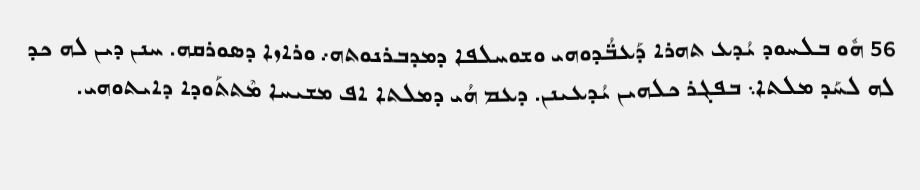56 ܗܽܘ ܒܠܚܘܕ ܝܳܕܥ ܬܗܪܐ ܕܰܥܒ̈ܳܕܘܗܝ ܘܫܘܚܠܦܐ ܕܡܕܒܪܢܘܬܗ܇ ܘܪܐܙܐ ܕܣܘܪܩܗ. ܚܢܢ ܕܝܢ ܠܗ ܟܕ ܠܗ ܠܚܰܕ ܡܠܬܐ܆ ܒܦܓܪ ܟܠܗܝܢ ܝܳܕܥܝܢܢ. ܕܥܡ ܗܳܝ ܕܡܠܬܐ ܐܦ ܡܫܝܚܐ ܡܶܬܬܰܘܕܐ ܕܐܝܬܘܗܝ.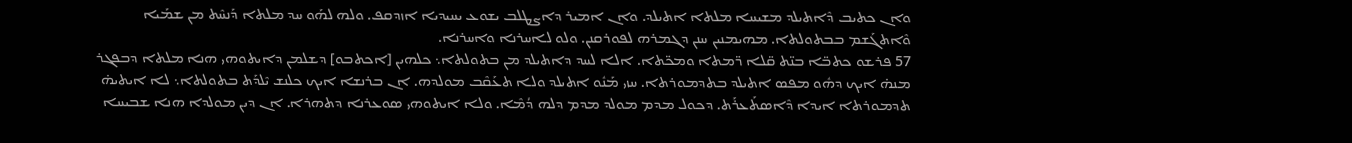ܘܐܢ ܟܬܝܒ ܕܶܐܬܝܠܕ ܡܫܝܚܐ ܡܠܬܐ ܐܬܝܠܕ. ܘܐܢ ܐܡܝܪ ܕܐܨܛܠܒ ܝܫܘܥ ܝܚܝܕܝܐ ܐܙܕܩܦ. ܘܠܗ ܠܗܰܘ ܚܕ ܡܠܬܐ ܕܰܢܚܶܬ ܡܢ ܫܡܰܝܐ ܘܶܐܬܓܰܫܡ ܒܒܬܘܠܬܐ. ܡܗܝܡܢܝܢ ܚܢܢ ܕܓܡܪܗ ܠܦܘܪܩܢܢ. ܘܠܘ ܠܐܚܪܢܐ ܘܐܚܪܢܐ.
57 ܦܪܫܘ ܟܬܒ̈ܐ ܒܢ̈ܬ ܩ̈ܠܐ ܖ̈ܡܬܐ ܘܡܟ̈ܬܐ. ܐܠܐ ܠܚܕ ܕܐܬܝܠܕ ܡܢ ܒܬܘܠܬܐ܆ ܟܠܗܝܢ [ܐܟܬܒܘ] ܕܫܠܡܢ ܕܐܝܬܘܗܝ ܗܢܐ ܡܠܬܐ ܕܒܦܓܪ ܡܢܗ̇ ܐܝܟ ܕܗܽܘ ܡܦܣ ܐܬܝܠܕ ܒܬܕܡܘܪܬܐ. ܚܙܝ ܡܰܢܽܘ ܐܬܝܠܕ ܘܠܐ ܬܥܰܩܶܒ ܡܘܠܕܗ. ܐܢ ܒܪܢܫܐ ܐܝܟ ܟܠܢܫ ܝܶܠܕܰܬ ܒܬܘܠܬܐ܆ ܠܐ ܐܝܬܝܗ̇ ܬܕܡܘܪܬܐ ܐܝܕܐ ܕܶܐܣܬܰܥܪܰܬ. ܕܟܘܠ ܡܕܡ ܡܘܠܕ ܡܕܡ ܕܠܗ ܕܳܡܶܐ. ܘܠܐ ܐܝܬܘܗܝ ܣܘܥܪܢܐ ܕܬܗܪܐ. ܐܢ ܕܝܢ ܡܘܠܕܐ ܗܢܐ ܫܒܝܚܐ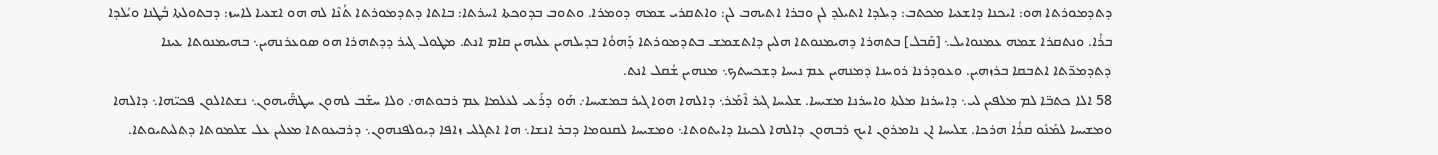ܕܬܕܡܘܪܬܐ ܗܘ: ܐܝܟܢܐ ܕܐܫܥܝܐ ܡܟܬܒ: ܕܝܠܕܐ ܐܬܝܠܕ ܠܢ ܘܒܪܐ ܐܬܝܗܒ ܠܢ: ܘܐܬܩܪܝ ܫܡܗ ܕܘܡܪܐ. ܘܬܘܒ ܒܕܘܟܬܐ ܐܚܪܬܐ: ܒܐܬܐ ܕܬܕܡܘܪܬܐ ܬܳܢܶܐ ܠܗ ܗܘ ܐܫܥܝܐ ܠܐܚܙ: ܕܒܬܘܠܬܐ ܒܳܛܢܐ ܘܝܳܠܕܐ ܒܪܳܐ. ܘܢܬܩܪܐ ܫܡܗ ܥܡܢܘܐܝܠ܆ [ܩܰܒܠ] ܒܬܗܪܐ ܕܗܝܡܢܘܬܐ ܗܠܝܢ ܕܐܬܫܡܫ ܒܬܕܡܘܪܬܐ ܕܰܗܘܳܐ ܒܕܝܠܗܝܢ ܥܠܝܗܝܢ ܩܐܡ ܐܢܬ. ܡܛܘܠ ܓܝܪ ܕܕܬܗܪܐ ܗܘ ܣܘܥܪܢܗܝܢ܆ ܒܗܝܡܢܘܬܐ ܥܝܢܐ ܕܬܕܡܖ̈ܬܐ ܐܬܒܩܐ ܒܪܙܗܝܢ. ܘܥܘܕܪܢܐ ܪܘܚܢܐ ܕܡܢܗܝܢ ܥܡ ܢܝܚܐ ܕܫܟܚܬܟ܆ ܡܢܗܝܢ ܫܳܩܠ ܐܢܬ.
58 ܐܠܐ ܟܬܒ̈ܐ ܠܡ ܡܠܦܝܢ ܠܝ܆ ܕܐܚܪܢܐ ܡܠܬܐ ܘܐܚܪܢܐ ܡܫܝܚܐ. ܫܠܝܚܐ ܓܝܪ ܐܶܡܰܪ܆ ܕܐܠܗܐ ܗܘܐ ܓܝܪ ܒܡܫܝܚܐ܇ ܗܰܘ ܕܪܰܥܝ ܠܥܠܡܐ ܥܡ ܪܒܘܬܗ܇ ܘܠܐ ܚܫܰܒ ܠܗܘܢ ܚܛܗ̈ܰܝܗܘܢ܆ ܢܫܬܐܠܘܢ ܦܟܝ̈ܗܐ܆ ܕܐܠܗܐ ܘܡܫܝܚܐ ܠܡܰܢܽܘ ܩܪܳܐ ܗܪܟܐ. ܫܠܝܚܐ ܐܢ ܢܐܡܪܘܢ ܐܝܟ ܪܒܗܘܢ ܕܐܠܗܐ ܠܟܝܢܐ ܕܐܝܬܘܬܐ܆ ܘܡܫܝܚܐ ܠܩܢܘܡܐ ܕܒܪ ܐܢܫܐ܆ ܗܐ ܐܬܓܠܝ ܙܐܦܐ ܕܝܘܠܦܢܗܘܢ܆ ܕܪܒܝܥܘܬܐ ܡܥܠܝܢ ܥܠ ܫܠܡܘܬܐ ܕܬܠܝܬܝܘܬܐ.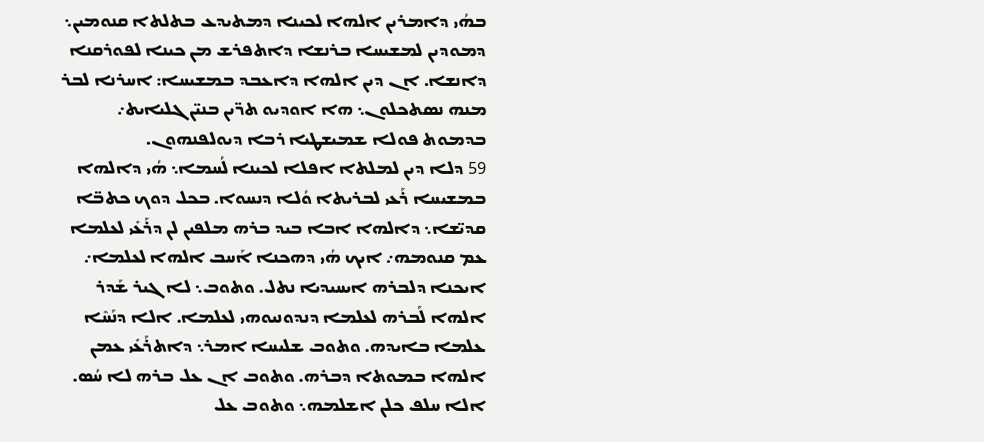ܒܗܳܝ ܕܐܡܪܝܢ ܐܠܗܐ ܠܟܝܢܐ ܕܡܬܝܕܥ ܒܬܠܬܐ ܩܢܘܡܝܢ܆ ܕܡܘܕܝܢ ܠܡܫܝܚܐ ܒܪܢܫܐ ܕܐܬܦܪܫ ܡܢ ܟܝܢܐ ܠܦܘܪܩܢܐ ܕܐܢܫܐ. ܐܢ ܕܝܢ ܐܠܗܐ ܕܐܥܒܕ ܒܡܫܝܚܐ: ܐܚܪܢܐ ܠܒܪ ܡܢܗ ܢܣܬܟܠܘܢ܆ ܗܐ ܐܘܕܝܘ ܬܖ̈ܝܢ ܒܢܝ̈ܢ ܓܠܝܐܝܬ܇ ܒܕܡܘܬ ܦܘܠܐ ܫܡܝܫܛܝܐ ܪܒܐ ܕܝܘܠܦܢܗܘܢ.
59 ܕܠܐ ܕܝܢ ܠܡܠܬܐ ܐܦܠܐ ܠܟܝܢܐ ܠܳܚܡܐ܆ ܗܳܝ ܕܐܠܗܐ ܒܡܫܝܚܐ ܪܰܥܝ ܠܒܪܝܬܐ ܘܳܠܐ ܕܢܚܘܐ. ܒܟܠ ܕܘܟ ܟܬܒ̈ܐ ܩܕܝ̈ܫܐ܆ ܕܐܠܗܐ ܐܒܐ ܒܝܕ ܒܪܗ ܡܠܦܝܢ ܠܢ ܕܪܰܥܺܝ ܠܥܠܡܐ ܥܡ ܩܢܘܡܗ܇ ܐܝܟ ܗܳܝ ܕܗܟܢܐ ܐܰܚܒ ܐܠܗܐ ܠܥܠܡܐ܇ ܐܝܟܢܐ ܕܠܒܪܗ ܐܝܚܝܕܝܐ ܢܬܠ. ܘܬܘܒ܆ ܠܐ ܓܝܪ ܫܰܕܪ ܐܠܗܐ ܠܰܒܪܗ ܠܥܠܡܐ ܕܢܕܘܢܝܘܗܝ ܠܥܠܡܐ. ܐܠܐ ܕܢܰܚܶܐ ܥܠܡܐ ܒܐܝܕܗ. ܘܬܘܒ ܫܠܝܚܐ ܐܡܪ܆ ܕܐܬܪܰܥܺܝ ܥܡܢ ܐܠܗܐ ܒܡܘܬܐ ܕܒܪܗ. ܘܬܘܒ ܐܢ ܥܠ ܒܪܗ ܠܐ ܚܳܣ. ܐܠܐ ܚܠܦ ܟܠܢ ܐܫܠܡܗ܆ ܘܬܘܒ ܥܠ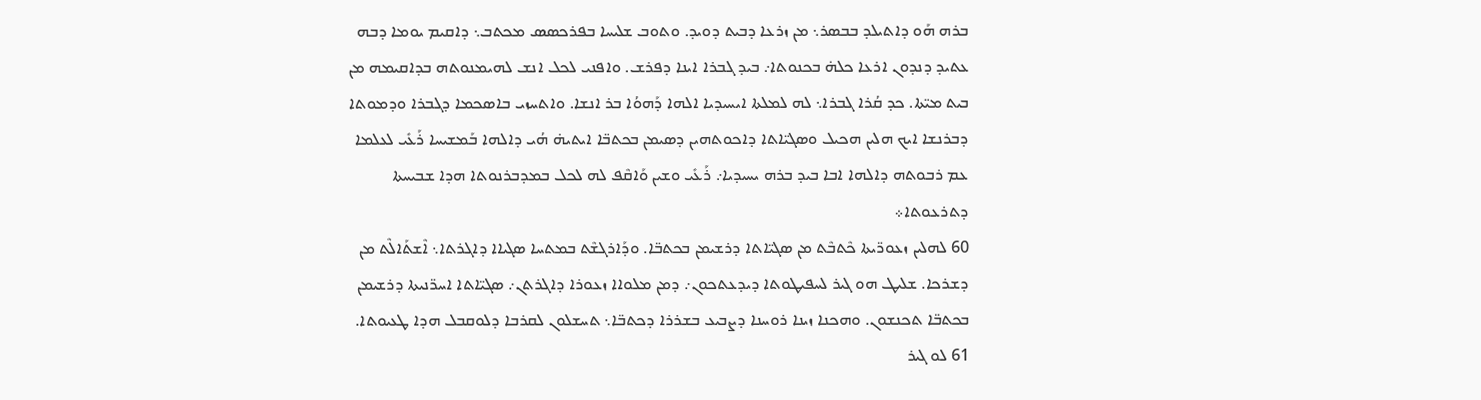ܒܪܗ ܗܰܘ ܕܐܬܝܠܕ ܒܒܣܪ܆ ܡܢ ܙܪܥܐ ܕܒܝܬ ܕܘܝܕ. ܘܬܘܒ ܫܠܝܚܐ ܒܦܪܟܣܣ ܡܟܬܒ܆ ܕܐܩܝܡ ܝܘܡܐ ܕܒܗ ܥܬܝܕ ܕܢܕܘܢ ܐܪܥܐ ܟܠܗ̇ ܒܟܢܘܬܐ܇ ܒܝܕ ܓܒܪܐ ܐܝܢܐ ܕܦܪܫ. ܘܐܦܢܝ ܠܟܠ ܐܢܫ ܠܗܝܡܢܘܬܗ ܒܕܐܩܝܡܗ ܡܢ ܒܝܬ ܡܝ̈ܬܐ. ܟܕ ܩܳܪܐ ܓܒܪܐ܆ ܠܗ ܠܡܠܬܐ ܐܝܚܝܕܝܐ ܐܠܗܐ ܕܰܗܘܳܐ ܒܪ ܐܢܫܐ. ܘܐܬܚܙܝ ܒܐܣܟܡܐ ܕܓܒܪܐ ܘܕܡܘܬܐ ܕܒܪܢܫܐ ܐܝܟ ܗܠܝܢ ܗܟܝܠ ܘܣܓܝ̈ܐܬܐ ܕܐܟܘܬܗܝܢ ܕܣܝܡܢ ܒܟܬܒ̈ܐ ܐܝܬܝܗ̇ ܗܳܝ ܕܐܠܗܐ ܒܰܡܫܝܚܐ ܪܰܥܺܝ ܠܥܠܡܐ ܥܡ ܪܒܘܬܗ ܕܐܠܗܐ ܐܒܐ ܒܝܕ ܒܪܗ ܝܚܝܕܝܐ܇ ܪܰܥܺܝ ܘܫܝܢ ܘܰܐܩܶܦ ܠܗ ܠܟܠ ܒܡܕܒܪܢܘܬܐ ܗܕܐ ܫܒܝܚܬܐ ܕܬܪܥܘܬܐ܀
60 ܠܗܠܝܢ ܙܥܘܖ̈ܝܬܐ ܟܶܬܒܶܬ ܡܢ ܣܓܝ̈ܐܬܐ ܕܪܫܝܡܢ ܒܟܬܒ̈ܐ. ܘܕܰܐܪܓܫܶܬ ܒܡܬܚܐ ܣܓܝܐܐ ܕܐܓܪܬܐ܆ ܐܶܫܬܰܐܠܶܬ ܡܢ ܕܫܪܟܐ. ܫܠܝܛ ܗܘ ܓܝܪ ܠܚܦܝܛܘܬܐ ܕܝܕܥܬܟܘܢ܇ ܕܡܢ ܡܠܘܐܐ ܙܥܘܪܐ ܕܐܓܪܬܢ܇ ܣܓܝ̈ܐܬܐ ܐܚܖ̈ܢܝܬܐ ܕܪܫܝܡܢ ܒܟܬܒ̈ܐ ܬܟܢܫܘܢ. ܘܗܟܢܐ ܙܝܢܐ ܪܘܚܢܐ ܕܨܒܝܥ ܒܫܪܪܐ ܕܟܬܒ̈ܐ܆ ܬܚܫܠܘܢ ܠܩܪܒܐ ܕܠܘܩܒܠ ܗܕܐ ܛܥܝܘܬܐ.
61 ܠܘ ܓܝܪ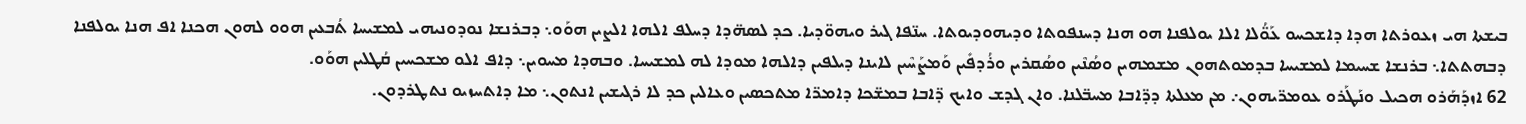ܒܝܫܬܐ ܗܝ ܙܥܘܪܬܐ ܗܕܐ ܕܐܫܟܚܘ ܥܰܘ̈ܳܠܐ ܐܠܐ ܝܘܠܦܢܐ ܗܘ ܗܢܐ ܕܚܢܦܘܬܐ ܘܕܝܗܘܕܝܘܬܐ. ܚܢ̈ܦܐ ܓܝܪ ܘܝܗܘ̈ܕܝܐ. ܟܕ ܠܣܗ̈ܕܐ ܕܚܠܦ ܐܠܗܐ ܐܠܨܝܢ ܗܘܰܘ܆ ܕܒܪܢܫܐ ܢܘܕܘܢܝܗܝ ܠܡܫܝܚܐ ܬܳܒܥܝܢ ܗܘܘ ܠܗܘܢ ܗܟܢܐ ܐܦ ܗܢܐ ܝܘܠܦܢܐ ܕܒܗܬܬܐ܆ ܒܪܢܫܐ ܫܚܝܡܐ ܠܡܫܝܚܐ ܒܕܡܘܬܗܘܢ ܡܫܡܗܝܢ ܘܣܳܢܶܝܢ ܘܣܳܩܪܝܢ ܘܪܳܕܦܺܝܢ ܘܰܡܨܰܚܶܝܢ ܠܐܝܢܐ ܕܝܠܦܝܢ ܕܐܠܗܐ ܡܘܕܐ ܠܗ ܠܡܫܝܚܐ. ܘܒܗܕܐ ܡܚܘܝܢ܆ ܕܐܦ ܐܠܘ ܡܫܟܚܝܢ ܩܳܛܠܝܢ ܗܘܰܘ.
62 ܐܙܕܰܗܰܪܘ ܗܟܝܠ ܘܢܰܛܰܪܘ ܥܘܡܖ̈ܝܗܘܢ܇ ܡܢ ܡܥܠܬܐ ܕܕ̈ܐܒܐ ܡܚܒ̈ܠܢܐ. ܘܐܢ ܓܕܫ ܘܐܝܟ ܕ̈ܐܒܐ ܒܡܫ̈ܟܐ ܕܐܡܖ̈ܐ ܡܬܟܣܝܢ ܘܥܐܠܝܢ ܟܕ ܠܐ ܪܓܝܫܝܢ ܐܢܬܘܢ܆ ܡܐ ܕܐܬܚܙܝܘ ܢܬܛܪܕܘܢ.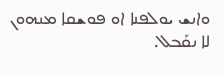ܘܐܢܫ ܝܘܠܦܢܐ ܐܘ ܦܘܫܩܐ ܡܢܗܘܢ ܠܐ ܢܩܰܒܠ.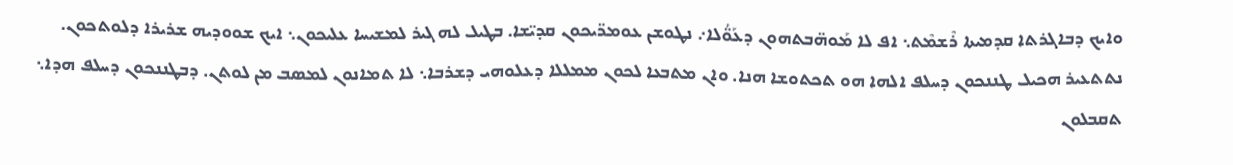ܘܐܝܟ ܕܒܐܓܪܬܐ ܩܕܡܝܬܐ ܪܶܫܡܶܬ܆ ܐܦ ܠܐ ܡܰܘܗ̈ܒܬܗܘܢ ܕܥܰܘ̈ܳܠܐ܇ ܢܛܘܫܢ ܥܘܡܖ̈ܝܟܘܢ ܩܕܝ̈ܫܐ. ܒܛܝܠ ܠܗ ܓܝܪ ܠܡܫܝܚܐ ܥܠܝܟܘܢ܆ ܐܝܟ ܫܘܘܕܝܗ ܫܪܝܪܐ ܕܠܘܬܟܘܢ. ܢܬܬܥܝܪ ܗܟܝܠ ܛܢܢܟܘܢ ܕܚܠܦ ܐܠܗܐ ܗܘ ܬܟܬܘܫܐ ܗܢܐ. ܘܐܢ ܡܬܒܥܐ ܠܟܘܢ ܡܡܠܠܐ ܕܥܠܘܗܝ ܕܫܪܒܐ܆ ܠܐ ܬܡܐܢܘܢ ܠܡܣܒ ܡܢ ܠܘܬܢ. ܕܒܛܢܢܟܘܢ ܕܚܠܦ ܗܕܐ܆ ܬܩܒܠܘܢ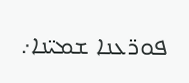ܦܘܖ̈ܥܢܐ ܫܡܝ̈ܢܐ܇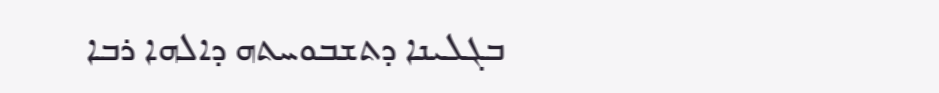ܒܓܠܝܢܐ ܕܬܫܒܘܚܬܗ ܕܐܠܗܐ ܪܒܐ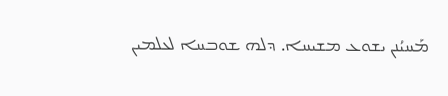ܡܰܚܝܳܢܢ ܝܫܘܥ ܡܫܝܚܐ. ܕܠܗ ܫܘܒܚܐ ܠܥܠܡܝܢ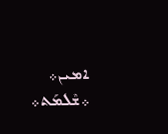ܐܡܝܢ܀
܀ܫܶܠܡܰܬ܀